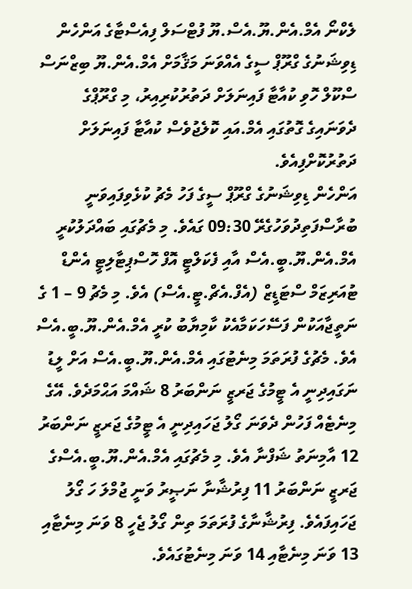ލެކްނޯ އެމް.އެން.ޔޫ.އެސް.ޔޫ ފުޓްސަލް ފިއެސްޓާގެ އަންހެން ޑިވިޝަނުގެ ގްރޫޕް ސީގެ އެއްވަނަ މަޤާމަށް އެމް.އެން.ޔޫ ބިޒްނަސް ސްކޫލް ހޮވި ކުއާޓާ ފައިނަލަށް ދަތުރުކުރިއިރު، މި ގްރޫޕްގެ ދެވަނައިގެ ގޮތުގައި އެމް.އައި ކޮލެޖުވެސް ކުއާޓާ ފައިނަލަށް ދަތުރުކޮށްފިއެވެ.
އަންހެން ޑިވިޝަނުގެ ގްރޫޕް ސީގެ ފަހު މެޗު ކުޅެވިފައިވަނީ ބުރާސްފަތިދުވަހުގެރޭ 09:30 ގައެވެ. މި މެޗުގައި ބައްދަލުކުރީ އެމް.އެން.ޔޫ.ބީ.އެސް އާއި ފެކަލްޓީ އޮފް ހޮސްޕިޓާލިޓީ އެންޑް ޓުއަރިޒަމް ސްޓަޑީޒް (އެފް.އެޗް.ޓީ.އެސް) އެވެ. މި މެޗު 9 – 1 ގެ ނަތީޖާއަކުން ފަސޭހަކަމާއެކު ކާމިޔާބު ކުރީ އެމް.އެން.ޔޫ.ބީ.އެސް އެވެ. މެޗުގެ ފުރަތަމަ މިނެޓުގައި އެމް.އެން.ޔޫ.ބީ.އެސް އަށް ލީޑު ނަގައިދިނީ އެ ޓީމުގެ ޖަރޒީ ނަންބަރު 8 ޝައްމަ އަޙްމަދެވެ. އޭގެ މިނެޓެއް ފަހުން ދެވަނަ ގޯލު ޖަހައިދިނީ އެ ޓީމުގެ ޖަރޒީ ނަންބަރު 12 އާމިނަތު ޝަފްނާ އެވެ. މި މެޗުގައި އެމް.އެން.ޔޫ.ބީ.އެސްގެ ޖަރޒީ ނަންބަރު 11 ފިރުޝާނާ ނަޞީރު ވަނީ ޖުމްލަ ހަ ގޯލު ޖަހައިފައެވެ. ފިރުޝާނާގެ ފުރަތަމަ ތިން ގޯލު ޖެހީ 8 ވަނަ މިނެޓާއި 13 ވަނަ މިނެޓާއި 14 ވަނަ މިނެޓުގައެވެ.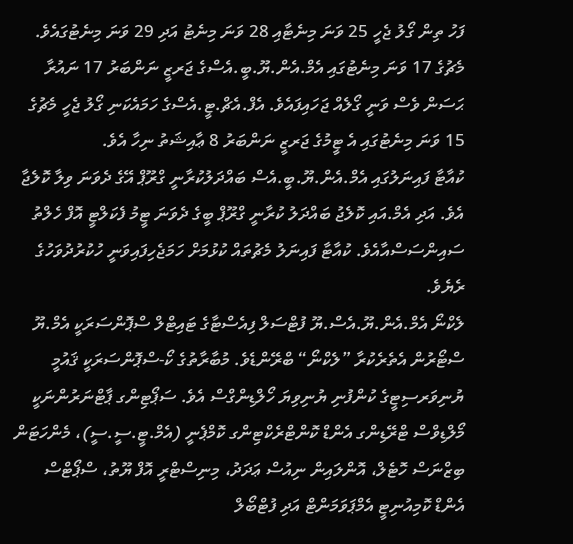ފަހު ތިން ގޯލު ޖެހީ 25 ވަނަ މިނެޓާއި 28 ވަނަ މިނެޓު އަދި 29 ވަނަ މިނެޓުގައެވެ. މެޗުގެ 17 ވަނަ މިނެޓުގައި އެމް.އެން.ޔޫ.ބީ.އެސްގެ ޖަރޒީ ނަންބަރު 17 ނައުރާ ޙަސަން ވެސް ވަނީ ގޯލެއް ޖަހައިފައެވެ. އެފް.އެޗް.ޓީ.އެސްގެ ހަމައެކަނި ގޯލު ޖެހީ މެޗުގެ 15 ވަނަ މިނެޓުގައި އެ ޓީމުގެ ޖަރޒީ ނަންބަރު 8 ޢާއިޝަތު ނިހާ އެވެ.
ކުއާޓާ ފައިނަލުގައި އެމް.އެން.ޔޫ.ބީ.އެސް ބައްދަލުކުރާނީ ގްރޫޕް އޭގެ ދެވަނަ ވިލާ ކޮލެޖާ އެވެ. އަދި އެމް.އައި ކޮލެޖު ބައްދަލު ކުރާނީ ގްރޫޕް ބީގެ ދެވަނަ ޓީމު ފެކަލްޓީ އޮފް ހެލްތު ސައިންސަސްއާއެވެ. ކުއާޓާ ފައިނަލު މެޗުތައް ކުޅުމަށް ހަމަޖެހިފައިވަނީ ހުކުރުދުވަހުގެ ރެޔެވެ.
ލެކްނޯ އެމް.އެން.ޔޫ.އެސް.ޔޫ ފުޓްސަލް ފިއެސްޓާގެ ޓައިޓްލް ސްޕޮންސަރަކީ އެމް.ޔޫ ސްޓޯރުން އެތެރެކުރާ ”ލެކްނޯ“ ބްރޭންޑެވެ. މުބާރާތުގެ ކޯ-ސްޕޮންސަރަކީ ޤައުމީ ޔުނިވަރސިޓީގެ ކުންފުނި ޔުނިވިޔަ ހޯލްޑިންގްސް އެވެ. ސަޕޯޓިންގ ޕާޓްނަރުންނަކީ މޯލްޑިވްސް ޓްރޭޑިންގ އެންޑް ކޮންޓްރެކްޓިންގ ކޮމްޕެނީ (އެމް.ޓީ.ސީ.ސީ)، މެންހަޓަން ބިޒްނަސް ހޮޓެލް، އޮންލައިން ނިއުސް ޢަދަދު، މިނިސްޓްރީ އޮފް ޔޫތު، ސްޕޯޓްސް އެންޑް ކޮމިއުނިޓީ އެމްޕަވަމަންޓް އަދި ފުޓްބޯލް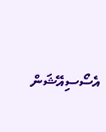އެސޯސިއޭޝަން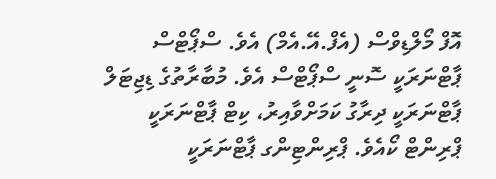އޮފް މޯލްޑިވްސް (އެފް.އޭ.އެމް) އެވެ. ސްޕޯޓްސް ޕާޓްނަރަކީ ސޮނީ ސްޕޯޓްސް އެވެ. މުބާރާތުގެ ޑިޖިޓަލް ޕާޓްނަރަކީ ދިރާގު ކަމަށްވާއިރު، ކިޓް ޕާޓްނަރަކީ ޕްރިންޓް ކޯއެވެ. ޕްރިންޓިންގ ޕާޓްނަރަކީ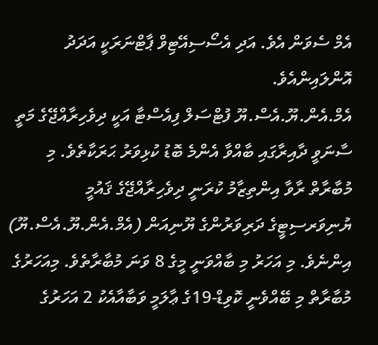އެމް ސެވަން އެވެ. އަދި އެސޯސިއޭޓިވް ޕާޓްނަރަކީ އަދަދު އޮންލައިންއެވެ.
އެމް.އެން.ޔޫ.އެސް.ޔޫ ފުޓްސަލް ފިއެސްޓާ އަކީ ދިވެހިރާއްޖޭގެ މަތީ ސާނަވީ ދާއިރާގައި ބާއްވާ އެންމެ ބޮޑު ކުޅިވަރު ޙަރަކާތެވެ. މި މުބާރާތް ރާވާ އިންތިޒާމު ކުރަނީ ދިވެހިރާއްޖޭގެ ޤައުމީ ޔުނިވަރސިޓީގެ ދަރިވަރުންގެ ޔޫނިއަން (އެމް.އެން.ޔޫ.އެސް.ޔޫ) އިންނެވެ. މި އަހަރު މި ބާއްވަނީ މީގެ 8 ވަނަ މުބާރާތެވެ. މިއަހަރުގެ މުބާރާތް މި ބޭއްވެނީ ކޮވިޑް-19ގެ ޢާލަމީ ވަބާއާއެކު 2 އަހަރުގެ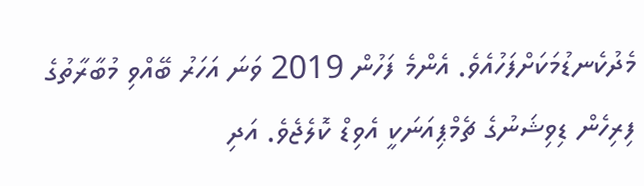މެދުކެނޑުމަކަށްފަހުއެވެ. އެންމެ ފަހުން 2019 ވަނަ އަހަރު ބޭއްވި މުބާރާތުގެ ފިރިހެން ޑިވިޝަނުގެ ޗެމްޕިއަނަކީ އެވިޑް ކޮލެޖެވެ. އަދި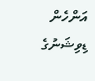އަންހެން ޑިވިޝަނުގެ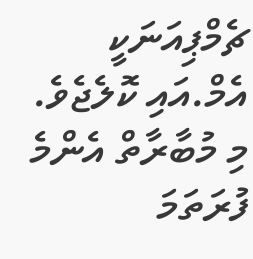ޗެމްޕިއަނަކީ އެމް.އައި ކޮލެޖެވެ. މި މުބާރާތް އެންމެ ފުރަތަމަ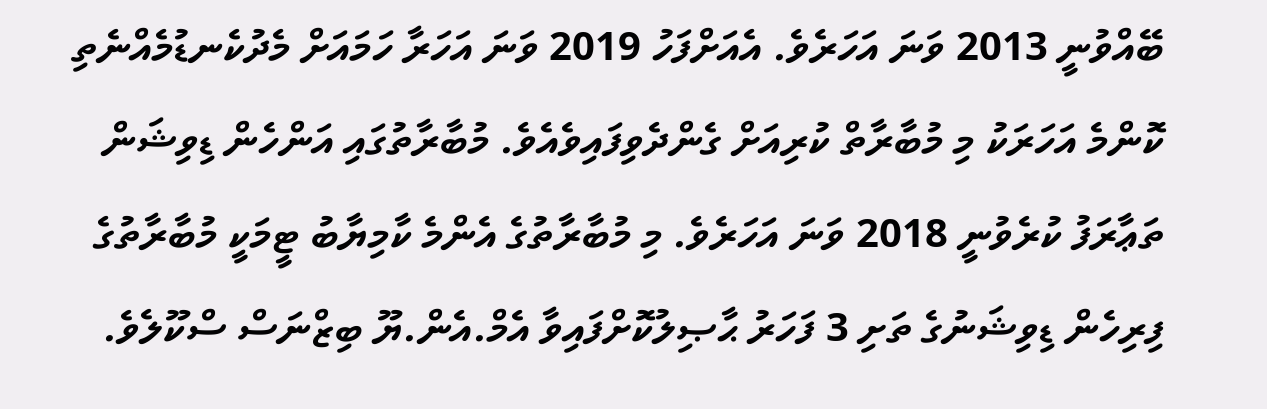ބޭއްވުނީ 2013 ވަނަ އަހަރެވެ. އެއަށްފަހު 2019 ވަނަ އަހަރާ ހަމައަށް މެދުކެނޑުމެއްނެތި ކޮންމެ އަހަރަކު މި މުބާރާތް ކުރިއަށް ގެންދެވިފައިވެއެވެ. މުބާރާތުގައި އަންހެން ޑިވިޝަން ތަޢާރަފު ކުރެވުނީ 2018 ވަނަ އަހަރެވެ. މި މުބާރާތުގެ އެންމެ ކާމިޔާބު ޓީމަކީ މުބާރާތުގެ ފިރިހެން ޑިވިޝަނުގެ ތަށި 3 ފަހަރު ޙާޞިލުކޮށްފައިވާ އެމް.އެން.ޔޫ ބިޒްނަސް ސްކޫލެވެ.